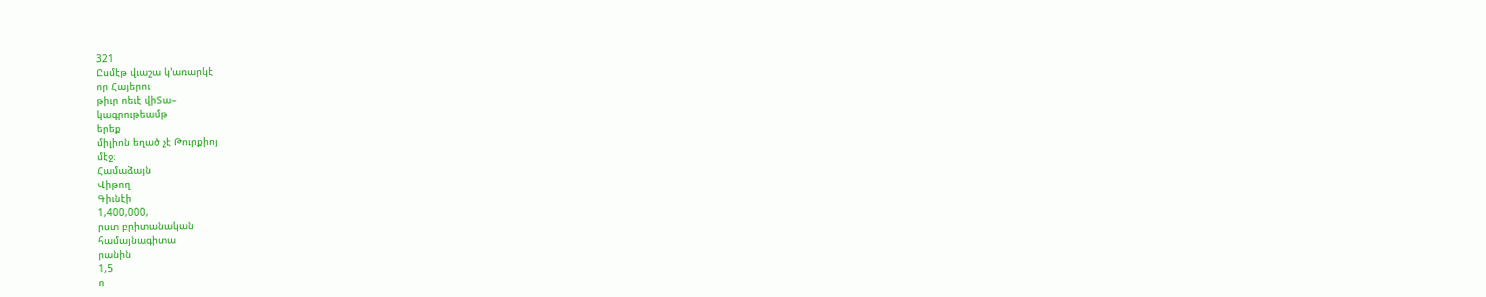321
Ըսմէթ վւաշա կ՚առարկէ
որ Հայերու
թիւր ոեւէ վիՏա–
կագրութեամթ
երեք
միլիոն եղած չէ Թուրքիոյ
մէջ։
Համաձայն
Վիթող
Գիւնէի
1,400,000,
րստ բրիտանական
համայնագիտա
րանին
1,5
ո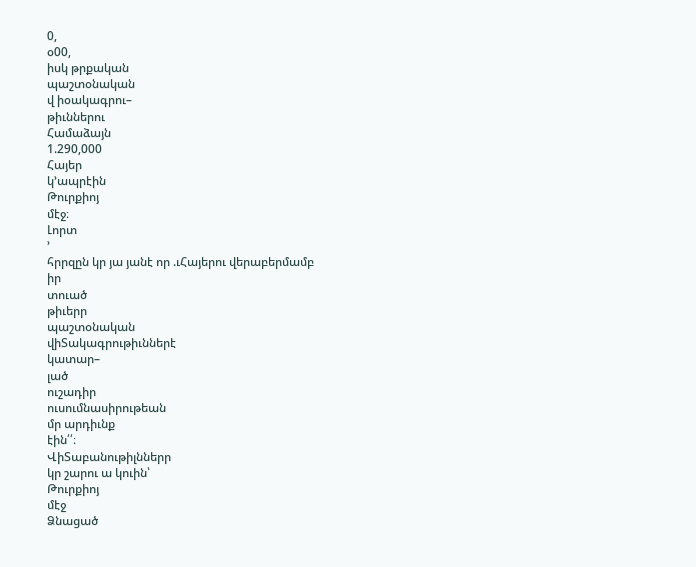0,
օ00,
իսկ թրքական
պաշտօնական
վ իօակագրու–
թիւններու
Համաձայն
1.290,000
Հայեր
կ՚ապրէին
Թուրքիոյ
մէջ։
Լորտ
՚
հրրզըն կր յա յանէ որ .ւՀայերու վերաբերմամբ
իր
տուած
թիւերր
պաշտօնական
վիՏակագրութիւններէ
կատար–
լած
ուշադիր
ուսումնասիրութեան
մր արդիւնք
էին՛՛։
ՎիՏաբանութիլններր
կր շարու ա կուին՝
Թուրքիոյ
մէջ
Ձնացած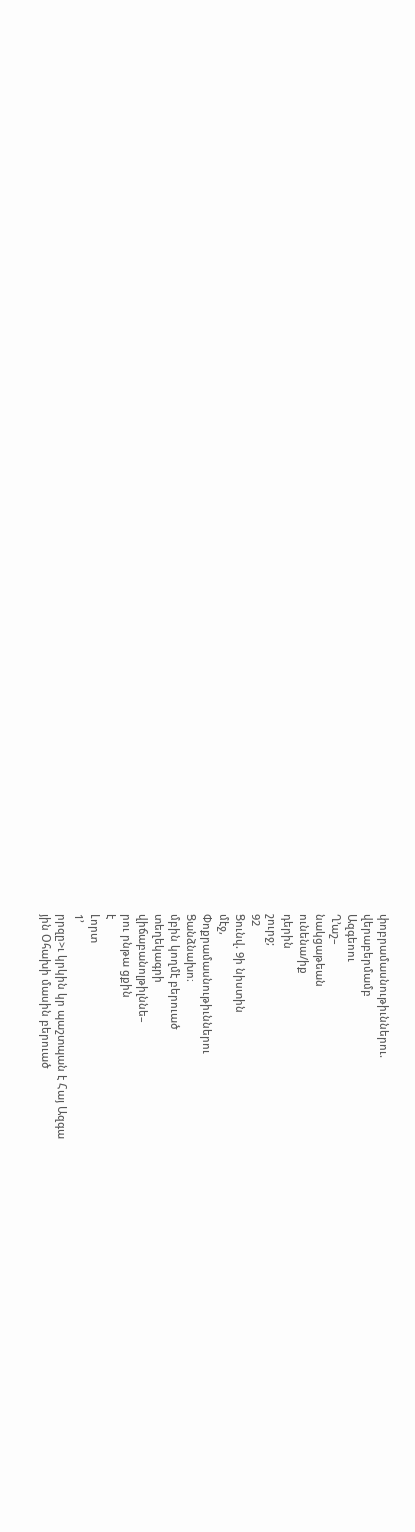փոբրամասնութիւններու.
վերաբերմամբ
Ազգեոու
Ղ՚աշ–
նակցաթեան
ունենա/իք
դերին
շուրջ;
92
Ցունվ. 9ի նիստին
մէջ,
Փոքրամասնութիւններու
Ցանձնախո։
մբին կողմէ բերուած
տեղեկագրի
վիճաբանոլթիլննե–
րու րնթա ցքին
է
Լորտ
1՚
րրզը>ւ կրկին կր պաշտպան է Հայ Ազգա
յին Օհախի մասին բերուած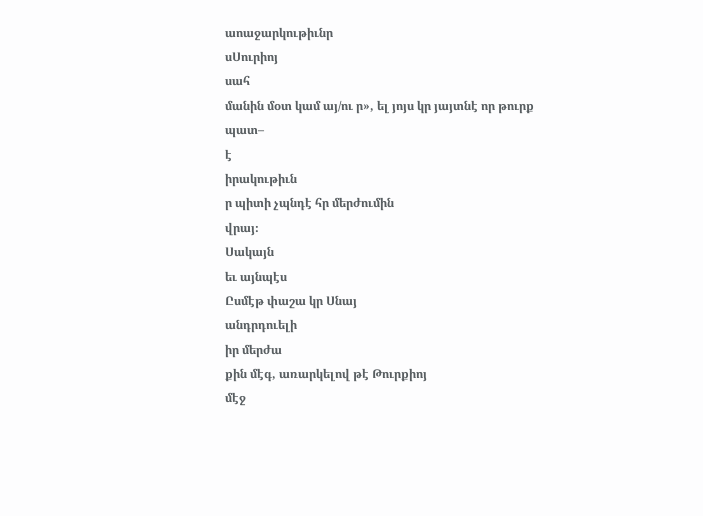աոաջարկութիւնր
սՍուրիոյ
սահ
մանին մօտ կամ այ/ու ր», ել յոյս կր յայտնէ որ թուրք պատ–
է
իրակութիւն
ր պիտի չպնդէ հր մերժումին
վրայ։
Սակայն
եւ այնպէս
Ըսմէթ փաշա կր Սնայ
անդրդուելի
իր մերժա
քին մէգ, առարկելով թէ Թուրքիոյ
մէջ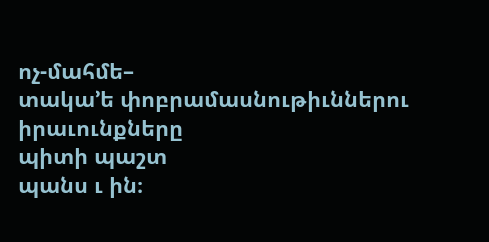ոչ-մահմե–
տակա՚ե փոբրամասնութիւններու
իրաւունքները
պիտի պաշտ
պանս ւ ին։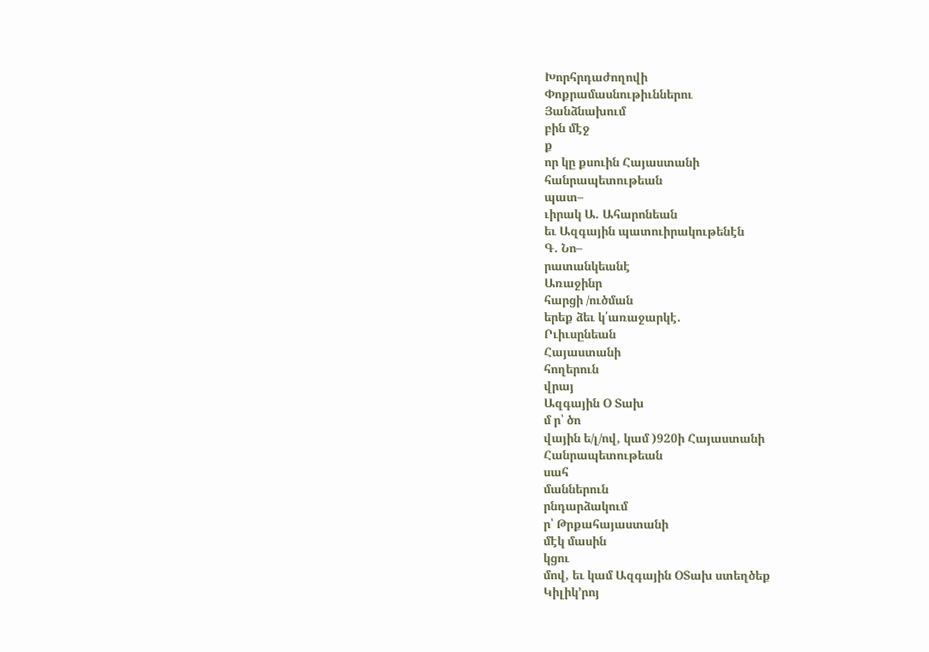Խորհրդաժողովի
Փոքրամասնութիւններու
Յանձնախում
բին մէջ
ք
որ կը քսուին Հայաստանի
հանրապետութեան
պատ–
ւիրակ Ա. Ահարոնեան
եւ Ազգային պատուիրակութենէն
Գ. Նո–
րատանկեանէ
Առաջինր
հարցի /ուծման
երեք ձեւ կ՛առաջարկէ.
Րւիւսընեան
Հայաստանի
հողերուն
վրայ
Ազգային Օ Տախ
մ ր՝ ծո
վային ե/լ/ով, կամ )920ի Հայաստանի
Հանրապետութեան
սահ
մաններուն
րնդարձակում
ր՝ Թրքահայաստանի
մէկ մասին
կցու
մով, եւ կամ Ազգային ՕՏախ ստեղծեք
Կիլիկ՚րոյ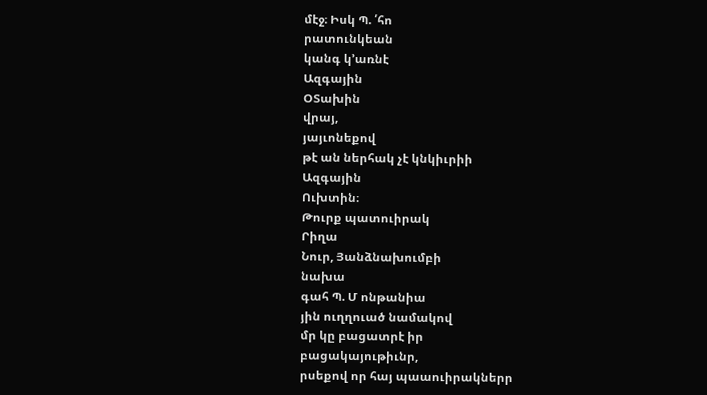մէջ։ Իսկ Պ. ՛հո
րատունկեան
կանգ կ՚առնէ
Ազգային
ՕՏախին
վրայ,
յայւոնեքով
թէ ան ներհակ չէ կնկիւրիի
Ազգային
Ուխտին։
Թուրք պատուիրակ
Րիղա
Նուր, Յանձնախումբի
նախա
գահ Պ. Մ ոնթանիա
յին ուղղուած նամակով
մր կը բացատրէ իր
բացակայութիւնր,
րսեքով որ հայ պաաուիրակներր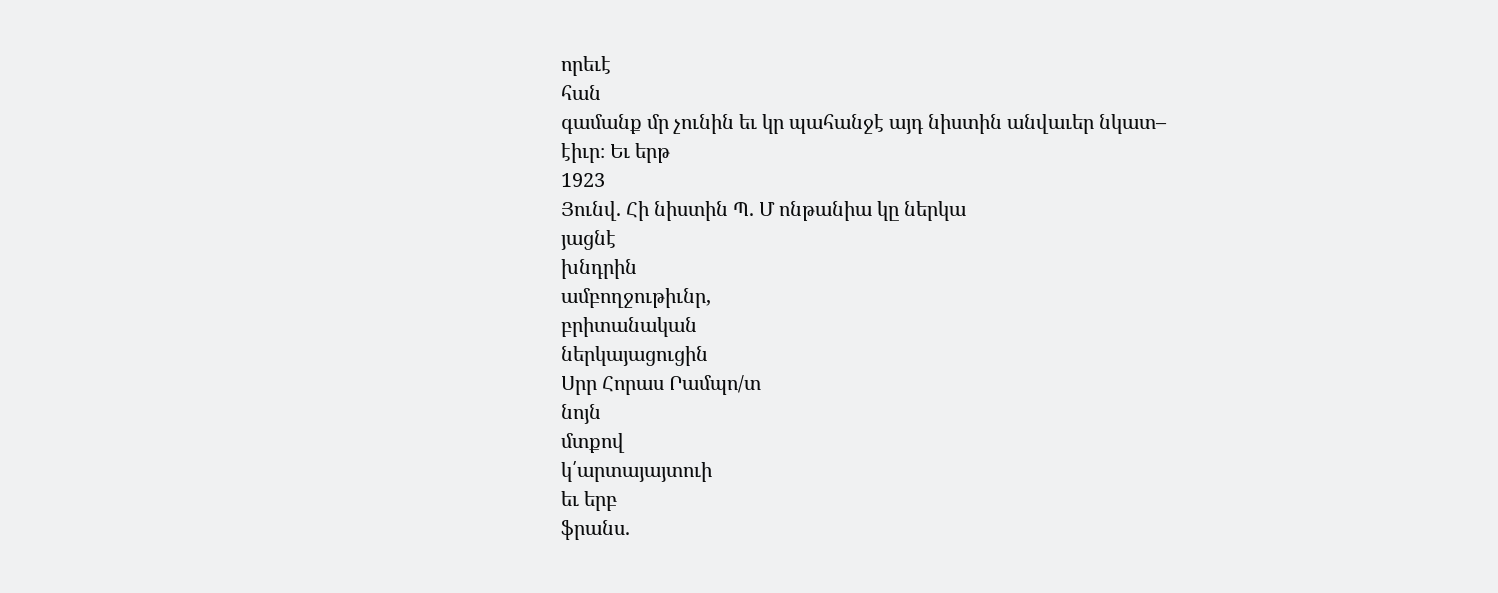որեւէ
հան
գամանք մր չունին եւ կր պահանջէ այդ նիստին անվաւեր նկատ–
էիւր։ Եւ երթ
1923
Յունվ. Հի նիստին Պ. Մ ոնթանիա կը ներկա
յացնէ
խնդրին
ամբողջութիւնր,
բրիտանական
ներկայացուցին
Սրր Հորաս Րամպո/տ
նոյն
մտքով
կ՛արտայայտուի
եւ երբ
ֆրանս.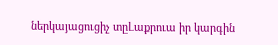ներկայացուցիչ տըԼաքրուա իր կարգին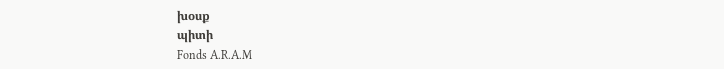խօսք
պիտի
Fonds A.R.A.M